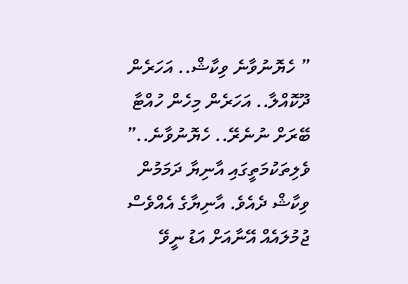” ހެޔޮނުވާނެ ވިކާޝް.. އަހަރެން ދޫކޮއްލާ.. އަހަރެން މިހެން ހުއްޓާ ބޭރަށް ނުނެރޭ.. ހެޔޮނުވާނެ..”
ވެލިތަކުމަތީގައި އާނިޔާ ދަމަމުން ވިކާޝް ދެއެވެ. އާނިޔާގެ އެއްވެސް ޖުމުލައެއް އޭނާއަށް އަޑު ނީވޭ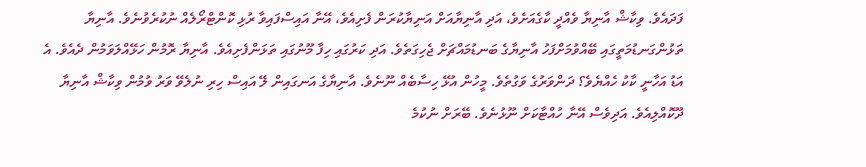ފަދައެވެ. ވިކާޝް އާނިޔާ ވެއްދީ ކާގެއަށެވެ، އަދި އާނިޔާއަށް އަނިޔާކުރަން ފެށިއެވެ، އޭނާ އައިސްފައިވާ ރުޅި ކޮންޓްރޯލެއް ނުކުރެވުނެވެ. އާނިޔާ ތަޅުންގަނޑުމަތީގައި ބޭއްވުމަށްފަހު އާނިޔާގެ ބަނޑުމައްޗަށް ޖެހިގަތެވެ. އަދި ކަރުގައި ހިފާ މޫނުގައި ތަޅަންފެށިއެވެ. އާނިޔާ ރޮމުން ހަޅޭއްލަވަމުން ދެއެވެ. އެ އަޑު އަހާނީ ކާކު ހެއްޔެވެ؟ ދަންވަރުގެ ވަގުތެވެ. މީހުން އުޅޭ ހިސާބެއް ނޫނެވެ. އާނިޔާގެ އަނގައިން ލޭ އައިސް ހިރި ނުލެވޭ ވަރު ވުމުން ވިކާޝް އާނިޔާ ދޫކޮއްލިއެވެ. އަދިވެސް އޭނާ ހުއްޓާކަށް ނޫޅުނެވެ. ބޭރަށް ނުކުމެ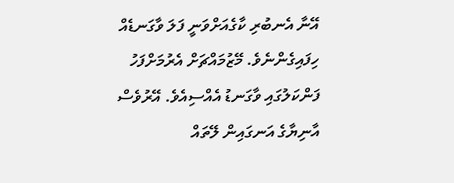އޭނާ އެނބުރި ކާގެއަށްވަނީ ފަލަ ވާގަނޑެއް ހިފައިގެންނެވެ. މޭޒުމައްޗަށް އެރުމަށްފަހު ފަންކަލުގައި ވާގަނޑު އެއްސިއެވެ. އޭރުވެސް އާނިޔާގެ އަނގައިން ލޭތައް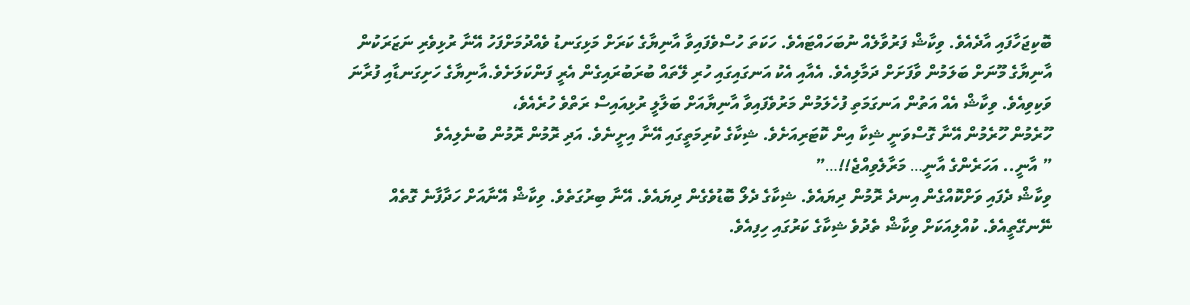ބޮކިޖަހާފައި އާދެއެވެ. ވިކާޝް ފަރުވާލެއް ނުބަހައްޓައެވެ. ހަކަތަ ހުސްވެފައިވާ އާނިޔާގެ ކަރަށް މަޅިގަނޑު ވެއްދުމަށްފަހު އޭނާ ރުޅިވެރި ނަޒަރަކުން އާނިޔާގެ މޫނަށް ބަލަމުން ވާފަށަށް ދަމާލިއެވެ. އެއާއި އެކު އަނގައިގައި ހުރި ލޭތައް ބުރަބުރައިގެން އެރީ ފަންކަލަށެވެ.އާނިޔާގެ ހަށިގަނޑާއި ފުރާނަ ވަކިވިއެވެ. ވިކާޝް އެއް އަތުން އަނގަމަތި ފުހެލަމުން މަރުވެފައިވާ އާނިޔާއަށް ބަލާލީ ރުޅިއައިސް ރަތްވެ ހުރެއެވެ،
ހޫރެމުން ހޫރެމުން އޭނާ ގޮސްވަނީ ޝިކާ އިން ކޮޓަރިއަށެވެ. ޝިކާގެ ކުރިމަތީގައި އޭނާ އިށީނެވެ. އަދި ރޮމުން ރޮމުން ބުނެލިއެވެ
” އާނީ.. އަހަރެންގެ އާނީ… މަރާލެވިއްޖެ!!…”
ވިކާޝް ދެފައި ވަށްކޮއްގެން އިނދެ ރޮމުން ދިޔައެވެ. ޝިކާގެ ދެލޯ ބޮޑުވެގެން ދިޔައެވެ. އޭނާ ބިރުގަތެވެ. ވިކާޝް އޭނާއަށް ހަދާފާނެ ގޮތެއް ނޭނގޭތީއެވެ. ކުއްލިއަކަށް ވިކާޝް ތެދުވެ ޝިކާގެ ކަރުގައި ހިފިއެވެ.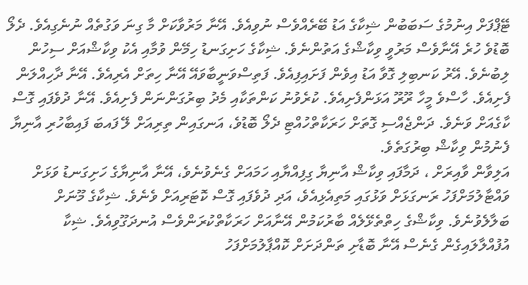ޓޭޕްފަށް އިނުމުގެ ސަބަބުން ޝިކާގެ އަޑު ބޭރެއްވެސް ނުވިއެވެ. އޭނާ މަރުވާކަށް މާ ގިނަ ވަގުތެއް ނުނެގިއެވެ. ދެލޯ ބޮޑުވެ ހުރެ އޭނާވެސް މަރުވީ ވިކާޝްގެ އަތުންނެވެ. ޝިކާގެ ހަށިގަނޑު ހިމޭން ވުމާއި އެކު ވިކާޝްއަށް ސިހުން ލިބުނެވެ. އޭރު ކަނބިލި ގޮވާ އަޑު އިވެން ފަށައިފިއެވެ. ފަތިސްވަނީބާވައޭ އޭނާ ހިތަށް އެރިއެވެ. އޭނާ ދާހިއްލަން ފެށިއެވެ. ހާސްވެ މީހާ ރޫރޫ އަޅަންފެށިއެވެ. ކުރެވުނު ކަންތަކާއި މެދު ބިރުގަންނަން ފެށިއެވެ. އޭނާ ދުވެފައި ގޮސް ކާގެއަށް ވަނެވެ. ދަންޖެއްސި ގޮތަށް ހަރަކާތްހުއްޓި ދެލޯ ބޮޑުވެ، އަނގައިން ތިރިއަށް ލޭ ފައބަ ފައިބާހުރި އާނިޔާ ފެނުމުން ވިކާޝް ބިރުގަތެވެ.
އަލިވާން ވާއިރަށް ، ދަމާފައި ވިކާޝް އާނިޔާ ގިފިއްޔާއި ހަމައަށް ގެނެވުނެވެ، އޭނާ އާނިޔާގެ ހަށިގަނޑު ވަޅަށް ވައްޓާލުމަށްފަހު ރަނގަޅަށް ވަޅުގައި މަތިއެޅިއެވެ، އަދި ދުވެފައި ގޮސް ކޮޓަރިއަށް ވެނެވެ. ޝިކާގެ މޫނަށް ބަލާލެވުނެވެ. ވިކާޝްގެ ހިތްތެޅޭލެއް ބާރުކަމުން އޭނާއަށް ހަރަކާތްކުރަންވެސް އުނދަގޫވިއެވެ. ޝިކާ އުފުއްލާލައިގެން ގެނެސް އޭނާ ބޮޑާށި ތަންދަށަށް ކޮއްޕާލުމަށްފަހު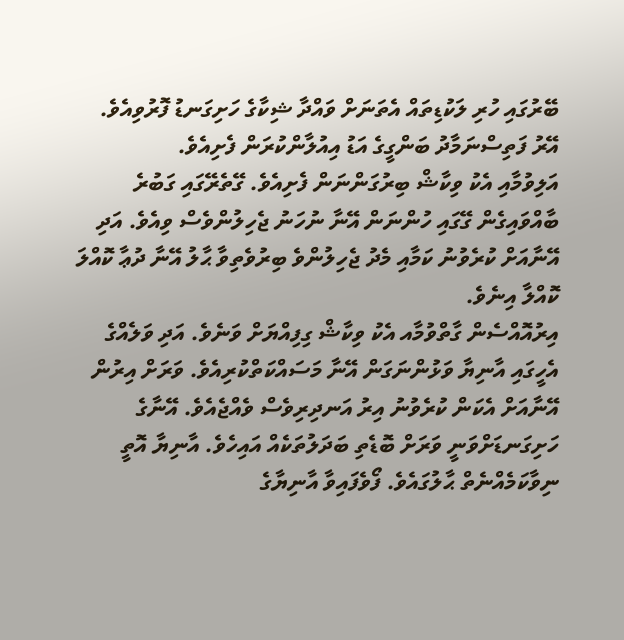ބޭރުގައި ހުރި ލަކުޑިތައް އެތަނަށް ވައްދާ ޝިކާގެ ހަށިގަނޑު ފޮރުވިއެވެ.
އޭރު ފަތިސްނަމާދު ބަންގީގެ އަޑު އިއުލާންކުރަން ފެށިއެވެ.
އަލިވުމާއި އެކު ވިކާޝް ބިރުގަންނަން ފެށިއެވެ. ގޭތެރޭގައި ގަބުރެ ބާއްވައިގެން ގޭގައި ހުންނަން އޭނާ ނުހަނު ޖެހިލުންވެސް ވިއެވެ. އަދި އޭނާއަށް ކުރެވުނު ކަމާއި މެދު ޖެހިލުންވެ ބިރުވެތިވާ ޙާލު އޭނާ ދުޢާ ކޮއްލަ ކޮއްލާ އިނެވެ.
އިރުއޮއްސެން ގާތްވުމާއ އެކު ވިކާޝް ގިފިއްޔަށް ވަނެވެ. އަދި ވަލެއްގެ އެހީގައި އާނިޔާ ވަޅުންނަގަން އޭނާ މަސައްކަތްކުރިއެވެ. ވަރަށް އިރުން އޭނާއަށް އެކަން ކުރެވުނު އިރު އަނދިރިވެސް ވެއްޖެއެވެ. އޭނާގެ ހަށިގަނޑަށްވަނީ ވަރަށް ބޮޑެތި ބަދަލުތަކެއް އައިހެވެ. އާނިޔާ އޮތީ ނިވާކަމެއްނެތް ޙާލުގައެވެ. ފޯވެފައިވާ އާނިޔާގެ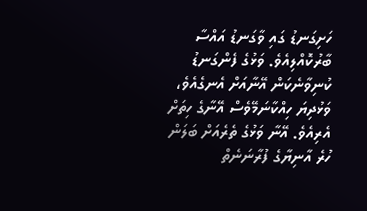ހަށިގަނޑު ގައި ވާގަނޑު އައްސާ ބާރުކޮއްލިއެވެ. ވަޅުގެ ފެންގަނޑު ކުނިވާނެކަން އޭނާއަށް އެނގެއެވެ، ވަޅުދިޔަ ހިއްކާނަމޭވެސް އޭނާގެ ހިތަށް އެރިއެވެ. އޭނާ ވަޅުގެ ތެރެއަށް ބަލަން ހުރެ އާނިޔާގެ ފުރާނަނެތް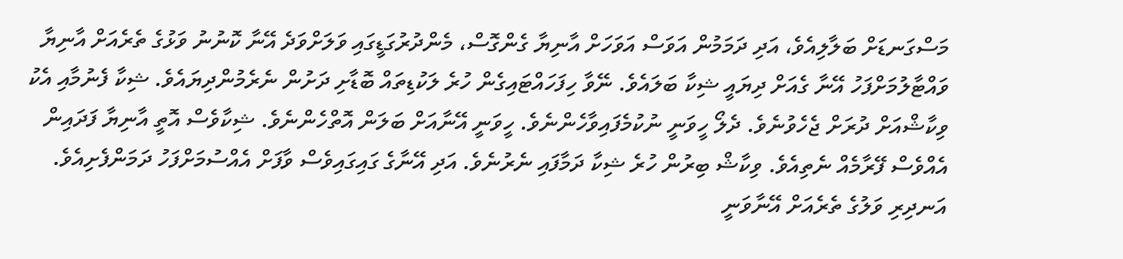މަސްގަނޑަށް ބަލާލިއެވެ، އަދި ދަމަމުން އަވަސް އަވަހަށް އާނިޔާ ގެންގޮސް، މެންދުރުގަޑީގައި ވަލަށްވަދެ އޭނާ ކޮނުނު ވަޅުގެ ތެރެއަށް އާނިޔާ ވައްޓާލުމަށްފަހު އޭނާ ގެއަށް ދިޔައީ ޝިކާ ބަލައެވެ. ނޭވާ ހިފަހައްޓައިގެން ހުރެ ލަކުޑިތައް ބޮޑާށި ދަށުން ނެރެމުންދިޔައެވެ. ޝިކާ ފެނުމާއި އެކު ވިކާޝްއަށް ދުރަށް ޖެހެވުނެވެ. ދެލޯ ހީވަނީ ނުކުމެފައިވާހެންނެވެ. ހީވަނީ އޭނާއަށް ބަލަން އޮތްހެންނެވެ. ޝިކާވެސް އޮތީ އާނިޔާ ފަދައިން އެއްވެސް ފޭރާމެއް ނެތިއެވެ. ވިކާޝް ބިރުން ހުރެ ޝިކާ ދަމާފައި ނެރުނެވެ. އަދި އޭނާގެ ގައިގައިވެސް ވާފަށް އެއްސުމަށްފަހު ދަމަންފެށިއެވެ. އަނދިރި ވަލުގެ ތެރެއަށް އޭނާވަނީ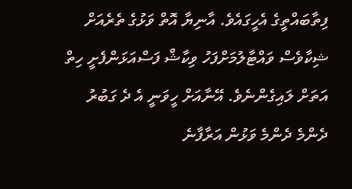ފިތާބައްތީގެ އެހީގައެވެ. އާނިޔާ އޮތް ވަޅުގެ ތެރެއަށް ޝިކާވެސް ވައްޓާލުމަށްފަހު ވިކާޝް ފަސްއަޅަންފެށީ ހިތް އަތަށް ލައިގެންނެވެ. އޭނާއަށް ހީވަނީ އެ ދެ ގަބުރު ދެންމެ ދެންމެ ވަޅުން އަރާފާނެ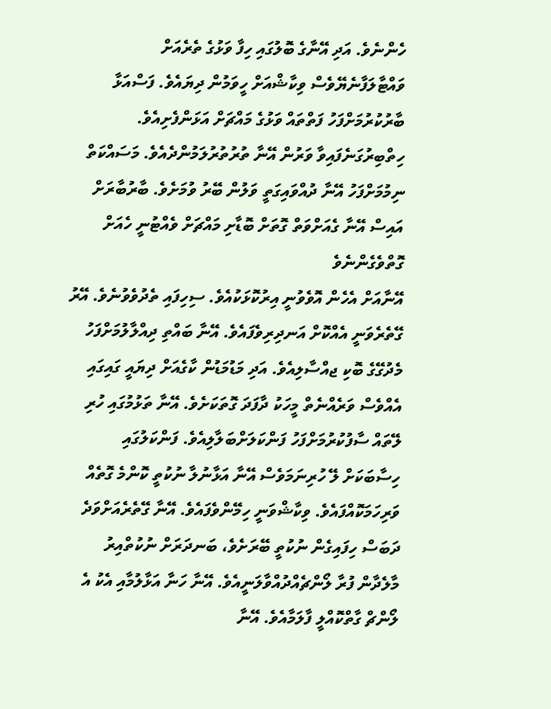ހެންނެވެ. އަދި އޭނާގެ ބޮލުގައި ހިފާ ވަޅުގެ ތެރެއަށް ވައްޓާލަފާނެޔޭވެސް ވިކާޝްއަށް ހީވަމުން ދިޔައެވެ. ފަސްއަޅާ ބާރުކުރުމަށްފަހު ފަތްތައް ވަޅުގެ މައްޗަށް އަޅަންފެށިއެވެ. ހިތްބިރުގަނެފައިވާ ވަރުން އޭނާ ތުރުތުރުލަމުންދެއެވެ. މަސައްކަތް ނިމުމަށްފަހު އޭނާ ދުއްވައިގަތީ ވަލުން ބޭރު ވުމަށެވެ. ބާރުބާރަށް އައިސް އޭނާ ގެއަށްވަތް ގޮތަށް ބޮޑާށި މައްޗަށް ވެއްޓުނީ ހެއަށް ގޮތްވެގެންނެވެ
އޭނާއަށް އެހެން އޮވެވުނީ އިރުކޮޅަކުއެވެ. ސިހިފައި ތެދުވެވުނެވެ. އޭރު ގޭތެރެވަނީ އެއްކޮށް އަނދިރިވެފައެވެ. އޭނާ ބައްތި ދިއްލާލުމަށްފަހު މެދުގޭގެ ބޮކި ޖއްސާލިއެވެ. އަދި މަޑުމަޑުން ކާގެއަށް ދިޔައީ ގައިގައި އެއްވެސް ވަރެއްނެތް މީހަކު ދާފަދަ ގޮތަކަށެވެ. އޭނާ ތަޅުމުގައި ހުރި ލޭތައް ސާފުކުރުމަށްފަހު ފަންކަލަށްބަލާލިއެވެ. ފަންކަލުގައި ހިސާބަކަށް ލޭ ހުރިނަމަވެސް އޭނާ އަޅާނުލާ ނުކުތީ ކޮންމެ ގޮތެއް ވަރިހަމަކޮއްފައެވެ. ވިކާޝްވަނީ ހިމޭންވެފައެވެ. އޭނާ ގޭތެރެއަށްވަދެ ދަބަސް ހިފައިގެން ނުކުތީ ބޭރަށެވެ، ބަނދަރަށް ނުކުތްއިރު މާލެދާން ފުރާ ލޯންޗެއްދުއްވާލަނީއެވެ. އޭނާ ހަނާ އަޅާލުމާއި އެކު އެ ލޯންޗް ގާތްކޮއްލީ ފާލަމާއެވެ. އޭނާ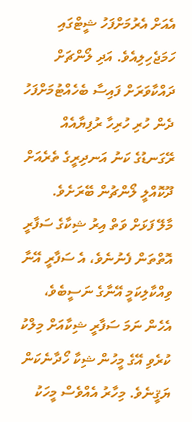އެއަށް އެރުމަށްފަހު ޝީޓްގައި ހަމަޖެހިލިއެވެ. އަދި ލޯންޗަށް ދައްކާވަރަށް ފައިސާ ބެހެއްޓުމަށްފަހު ދެން ހުރި ހުރިހާ ރުފިޔާއެއް ރޭގަނޑުގެ ކަނު އަނދިރީގެ ތެރެއަށް ދޫކޮއްލީ ލޯންޗުން ބޭރަށެވެ.
މާލޭ ފަޅަށް ވަތް އިރު ޝިކާގެ ސަފާރީ އޮތްތަން ފެނުނެވެ، އެ ސަފާރީ އޭނާ ވިއްކާލިކަމީ އޭނާގެ ނަސީބެވެ، އެހެން ނަމަ ސަފާރީ ޝިކާއަށް މިލްކު ކުރެވި އޭގެ މީހުން ޝިކާ ހޯދާނެކަން ޔަޤީނެވެ. މިހާރު އެއްވެސް މީހަކު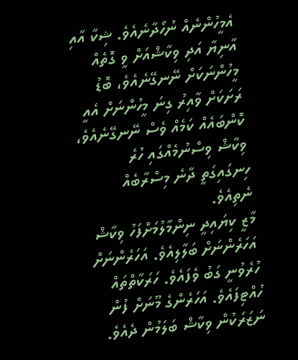އެމީހުންނެއް ނުހޯދާނެއެވެ. ޝިކާ އާއި އާނިޔާ އަދި ވިކާޝްއަށް ވީ ގޮތެއް މީހުންނަކަށް ނޭނގޭނެއެވެ، ބޮޑު ރަށަކަށް ވާއިރު ގިނަ މީހުންނަށް އެއީ ކޮންބައެއް ކަމެއް ވެސް ނޭނގޭނެއެވެ، ވިކާޝް ވިސްނުމެއްގައި ހުރެ ހިނގައިގަތީ ދާނެ މިސްރާބެއް ނެތިއެވެ.
މާޒީ ކިޔައިދީ ނިންމާލުމަށްފަހު ވިކާޝް އަހަރެންނަށް ބަލާލިއެވެ. އަހަރެންނަށް ހުރެވުނީ ގަބު ވެފައެވެ. ހަރަކާތްތައް ހުއްޓިފައެވެ. އަހަރެންގެ މޫނަށް ފުން ނަޒަރަކުން ވިކާޝް ބަލަމުން ދެއެވެ.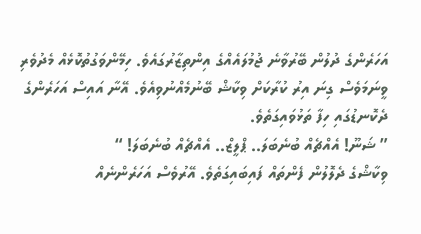އަހަރެންގެ ދުލުން ބޭރުވާނެ ޖުމުލައެއްގެ އިންތިޒާރުގައެވެ. ހިމޭންވަގުތުކޮޅެއް މެދުވެރި ވީނަމަވެސް ގިނަ އިރު ކުރާކަށް ވިކާޝް ބޭނުމެއްނުވިއެވެ. އޭނާ އައިސް އަހަރެންގެ ދެކޮނޑުގައި ހިފާ ތަޅުވައިގަތެވެ.
” ޝަނޫ! އެއްޗެއް ބުނެބަލަ.. ޕްލީޒް.. އެއްޗެއް ބުނެބަލަ! “
ވިކާޝްގެ ދެލޮލުން ފެންތައް ފައިބައިގަތެވެ. އޭރުވެސް އަހަރެންނެއް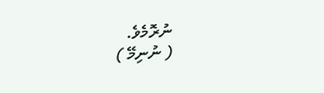ނުރޮމެވެ.
( ނުނިމޭ )